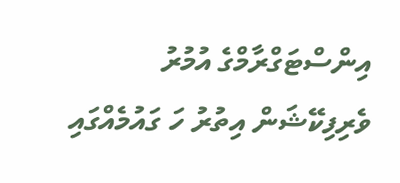އިންސްޓަގްރާމްގެ އުމުރު ވެރިފިކޭޝަން އިތުރު ހަ ގައުމެއްގައި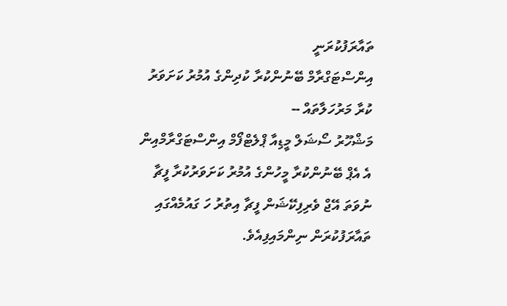ތައާރަފުކުރަނީ
އިންސްޓަގްރާމް ބޭނުންކުރާ ކުދިންގެ އުމުރު ކަށަވަރު ކުރާ މަރުހަލާތައް --
މަޝްހޫރު ސޯޝަލް މީޑިއާ ޕްލެޓްފޯމް އިންސްޓަގްރާމްއިން އެ އެޕް ބޭނުންކުރާ މީހުންގެ އުމުރު ކަށަވަރުކުރާ ފީޗާ ނުވަތަ އޭޖް ވެރިފިކޭޝަން ފީޗާ އިތުރު ހަ ގައުމެއްގައި ތައާރަފުކުރަން ނިންމައިފިއެވެ.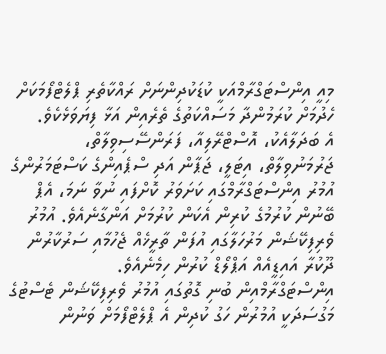މިއީ އިންސްޓަގްރާމްއަކީ ކުޑަކުދިންނަށް ރައްކާތެރި ޕްލެޓްފޯމަކަށް ހެދުމަށް ކުރަމުންދާ މަސައްކަތުގެ ތެރެއިން އަޅާ ފިޔަވަޅެކެވެ.
އެ ބަދަލާއެކު، އޮސްޓްރޭލިއާ، ފަރަންސޭސިވިލާތް، ޖަރުމަނުވިލާތް، އިޓަލީ، ޖަޕާން އަދި ސްޕެއިންގެ ކަސްޓަމަރުންގެ އުމުރު އިންސްޓަގްރާމްގައި ކަށަވަރު ކޮށްފައި ނުވާ ނަމަ، އެޕް ބޭނުން ކުރުމުގެ ކުރިން އެކަން ކުރުމަށް އަންގާނެއެވެ. އުމުރު ވެރިފިކޭޝަން މަރުހަލާގައި އުފަން ތާރީޚެއް ޖެހުމާއި ސަރުކާރުން ދޫކުރާ އައިޑީއެއް އަޕްލޯޑް ކުރުން ހިމެނެއެވެ.
އިންސްޓަގްރާމްއިން ބުނި ގޮތުގައި އުމުރު ވެރިފިކޭޝަން ޓެސްޓުގެ މަގުސަދަކީ އުމުރުން ހަގު ކުދިން އެ ޕްލެޓްފޯމަށް ވަނުން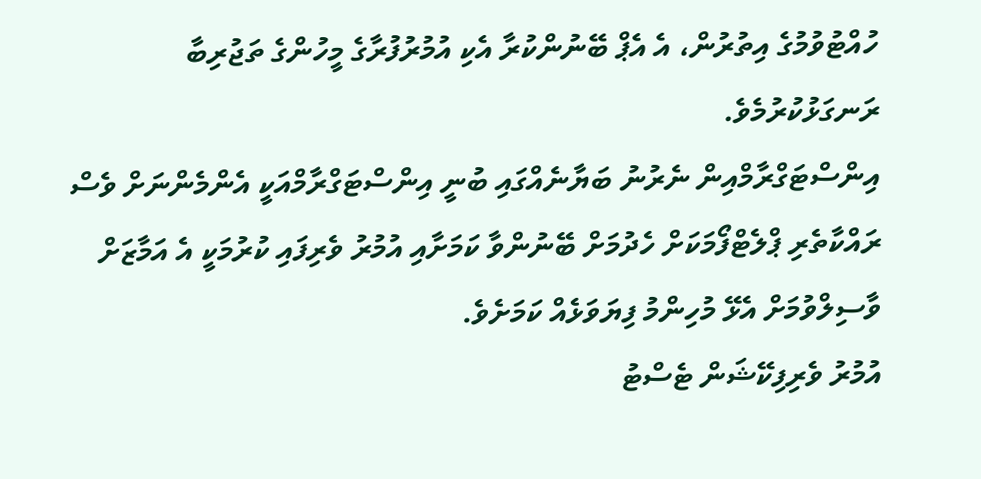ހުއްޓުވުމުގެ އިތުރުން، އެ އެޕް ބޭނުންކުރާ އެކި އުމުރުފުރާގެ މީހުންގެ ތަޖުރިބާ ރަނގަޅުކުރުމެވެ.
އިންސްޓަގްރާމްއިން ނެރުނު ބަޔާނެއްގައި ބުނީ އިންސްޓަގްރާމްއަކީ އެންމެންނަށް ވެސް ރައްކާތެރި ޕްލެޓްފޯމަކަށް ހެދުމަށް ބޭނުންވާ ކަމަށާއި އުމުރު ވެރިފައި ކުރުމަކީ އެ އަމާޒަށް ވާސިލްވުމަށް އެޅޭ މުހިންމު ފިޔަވަޅެއް ކަމަށެވެ.
އުމުރު ވެރިފިކޭޝަން ޓެސްޓު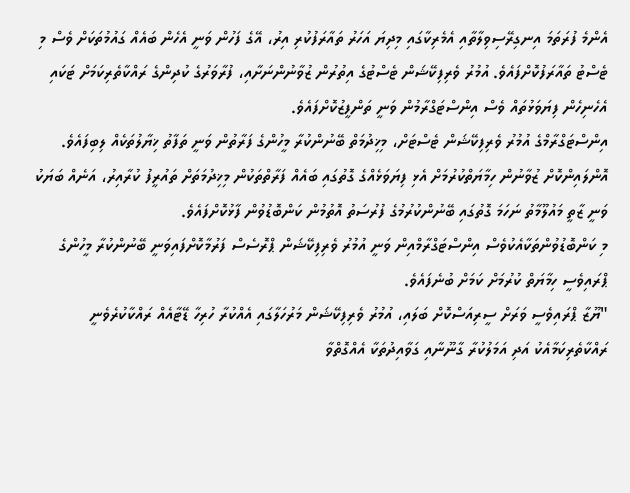އެންމެ ފުރަތަމަ އިނގިރޭސިވިލާތާއި އެމެރިކާގައި މިދިޔަ އަހަރު ތައާރަފުކުރި އިރު، އޭގެ ފަހުން ވަނީ އެހެން ބައެއް ގައުމުތަކަށް ވެސް މި ޓެސްޓު ތައާރަފުކޮށްފައެވެ. އުމުރު ވެރިފިކޭޝަން ޓެސްޓުގެ އިތުރުން ޒުވާނުންނަށާއި، ފުރާވަރުގެ ކުދިންގެ ރައްކާތެރިކަމަށް ޓަކައި އެހެނިހެން ފިޔަވަޅުތައް ވެސް އިންސްޓަގްރާމުން ވަނީ ތަންފީޒުކޮށްފައެވެ.
އިންސްޓަގްރާމްގެ އުމުރު ވެރިފިކޭޝަން ޓެސްޓަށް، މިޚިދުމަތް ބޭނުންކުރާ މީހުންގެ ފަރާތުން ވަނީ ތަފާތު ޚިޔާލުތަކެއް ލިބިފައެވެ. އޮންލައިންކޮށް ޒުވާނުން ހިމާޔަތްކުރުމަށް އެޅި ފިޔަވަޅެއްގެ ގޮތުގައި ބައެއް ފަރާތްތަކުން މިޚިދުމަތަށް ތައުރީފު ކުރާއިރު، އަނެއް ބަޔަކު ވަނީ ޒާތީ މައުލޫމާތު ނަހަމަ ގޮތުގައި ބޭނުންކުރުމުގެ ފުރުސަތު އޮތުމުން ކަންބޮޑުވުން ފާޅުކޮށްފައެވެ.
މި ކަންބޮޑުވުންތަކާއެކުވެސް އިންސްޓަގްރާމްއިން ވަނީ އުމުރު ވެރިފިކޭޝަން ޕްރޮސެސް ފަރުމާކޮށްފައިވަނީ ބޭނުންކުރާ މީހުންގެ ޕްރައިވެސީ ހިމާޔަތް ކުރުމަށް ކަމަށް ބުނެފައެވެ.
"ޔޫޒާ ޕްރައިވެސީ ވަރަށް ސީރިއަސްކޮށް ބަލައި، އުމުރު ވެރިފިކޭޝަން މަރުހަލާގައި އެއްކުރާ ހުރިހާ ޑޭޓާއެއް ރައްކާކުރެވެނީ ރައްކާތެރިކަމާއެކު އަދި އަމަލުކުރާ ގާނޫނާއި ގަވާއިދުތަކާ އެއްގޮތްވާ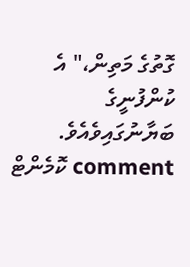ގޮތުގެ މަތިން،" އެ ކުންފުނީގެ ބަޔާނުގައިވެއެވެ.
comment ކޮމެންޓް